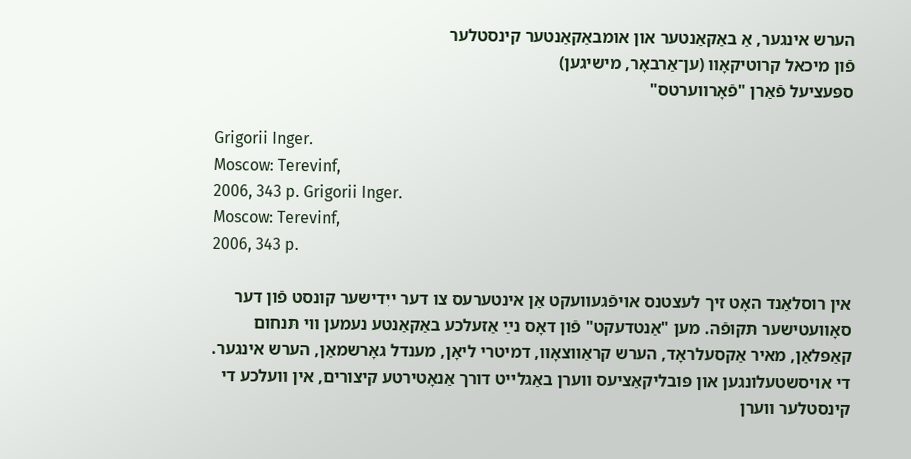הערש אינגער, אַ באַקאַנטער און אומבאַקאַנטער קינסטלער
פֿון מיכאל קרוטיקאָװ (ען־אַרבאָר, מישיגען)
ספּעציעל פֿאַרן "פֿאָרװערטס"

Grigorii Inger.
Moscow: Terevinf,
2006, 343 p. Grigorii Inger.
Moscow: Terevinf,
2006, 343 p.

אין רוסלאַנד האָט זיך לעצטנס אױפֿגעװעקט אַן אינטערעס צו דער ייִדישער קונסט פֿון דער סאָװעטישער תּקופֿה. מען "אַנטדעקט" פֿון דאָס נײַ אַזעלכע באַקאַנטע נעמען װי תּנחום קאַפּלאַן, מאיר אַקסעלראָד, הערש קראַװצאָװ, דמיטרי ליאָן, מענדל גאָרשמאַן, הערש אינגער. די אױסשטעלונגען און פּובליקאַציעס װערן באַגלײט דורך אַנאָטירטע קיצורים, אין װעלכע די קינסטלער װערן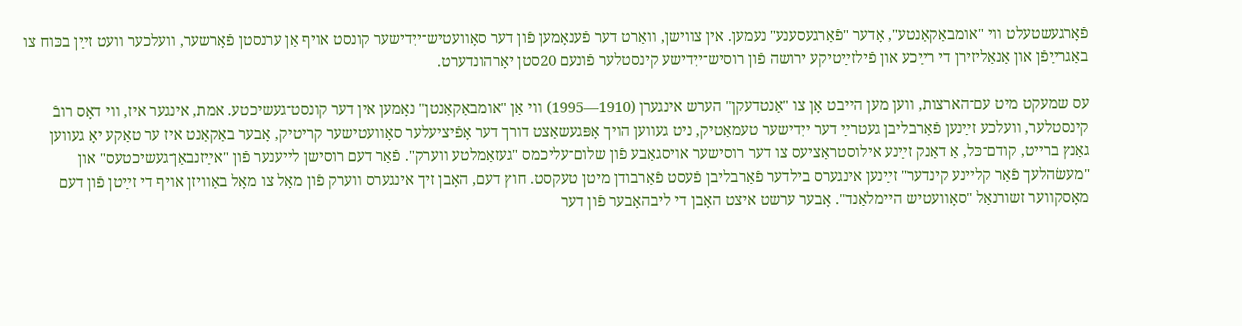פֿאָרגעשטעלט װי "אומבאַקאַנטע", אָדער "פֿאַרגעסענע" נעמען. אין צװישן, װאַרט דער פֿענאָמען פֿון דער סאָװעטיש־ייִדישער קונסט אױף אַן ערנסטן פֿאָרשער, װעלכער װעט זײַן בכּוח צו באַגרײַפֿן און אַנאַליזירן די רײַכע און פֿילזײַטיקע ירושה פֿון רוסיש־ייִדישע קינסטלער פֿונעם 20סטן יאָרהונדערט.

עס שמעקט מיט עם־הארצות, װען מען הײבט אָן צו "אַנטדעקן" הערש אינגערן (1910—1995) װי אַן "אומבאַקאַנטן" נאָמען אין דער קונסט־געשיכטע. אמת, אינגער איז, װי דאָס רובֿ קינסטלער, װעלכע זײַנען פֿאַרבליבן געטרײַ דער ייִדישער טעמאַטיק, ניט געװען הױך אָפּגעשאַצט דורך דער אָפֿיציעלער סאָװעטישער קריטיק, אָבער באַקאַנט איז ער טאַקע יאָ געװען גאַנץ ברײט, קודם־כּל, אַ דאַנק זײַנע אילוסטראַציעס צו דער רוסישער אױסגאַבע פֿון שלום־עליכמס "געזאַמלטע װערק". פֿאַר דעם רוסישן לײענער פֿון "אײַזנבאַן־געשיכטעס" און "מעשׂהלעך פֿאַר קלײנע קינדער" זײַנען אינגערס בילדער פֿאַרבליבן פֿעסט פֿאַרבודן מיטן טעקסט. חוץ דעם, האָבן זיך אינגערס װערק פֿון מאָל צו מאָל באַװיזן אױף די זײַטן פֿון דעם מאָסקװער זשורנאַל "סאָװעטיש הײמלאַנד". אָבער ערשט איצט האָבן די ליבהאָבער פֿון דער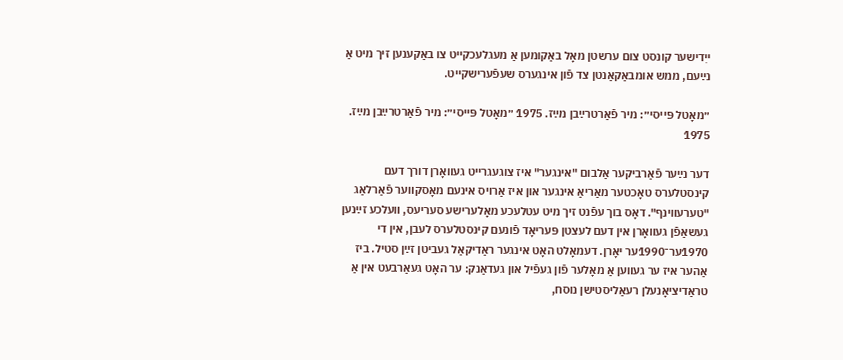ייִדישער קונסט צום ערשטן מאָל באַקומען אַ מעגלעכקײט צו באַקענען זיך מיט אַ נײַעם, ממש אומבאַקאַנטן צד פֿון אינגערס שעפֿערישקײט.

״מאָטל פּייסי״: מיר פֿאַרטרײַבן מײַז. 1975 ״מאָטל פּייסי״: מיר פֿאַרטרײַבן מײַז. 1975

דער נײַער פֿאַרביקער אַלבום "אינגער" איז צוגעגרײט געװאָרן דורך דעם קינסטלערס טאָכטער מאַריאַ אינגער און איז אַרױס אינעם מאָסקװער פֿאַרלאַג "טערעװינף". דאָס בוך עפֿנט זיך מיט עטלעכע מאָלערישע סעריעס, װעלכע זײַנען געשאַפֿן געװאָרן אין דעם לעצטן פּעריאָד פֿונעם קינסטלערס לעבן, אין די 1970ער־1990ער יאָרן. דעמאָלט האָט אינגער ראַדיקאַל געביטן זײַן סטיל. ביז אַהער איז ער געװען אַ מאָלער פֿון געפֿיל און געדאַנק: ער האָט געאַרבעט אין אַ טראַדיציאָנעלן רעאַליסטישן נוסח,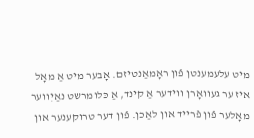מיט עלעמענטן פֿון ראָמאַנטיזם. אָבער מיט אַ מאָל איז ער געװאָרן װידער אַ קינד, אַ כּלומרשט נאַיִװער מאָלער פֿון פֿרײד און לאַכן. פֿון דער טרוקענער און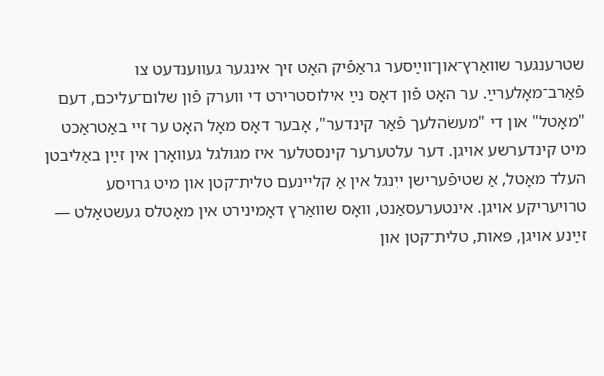שטרענגער שװאַרץ־און־װײַסער גראַפֿיק האָט זיך אינגער געװענדעט צו פֿאַרב־מאָלערײַ. ער האָט פֿון דאָס נײַ אילוסטרירט די װערק פֿון שלום־עליכם, דעם "מאָטל" און די "מעשׂהלעך פֿאַר קינדער", אָבער דאָס מאָל האָט ער זײ באַטראַכט מיט קינדערשע אױגן. דער עלטערער קינסטלער איז מגולגל געװאָרן אין זײַן באַליבטן העלד מאָטל, אַ שטיפֿערישן ייִנגל אין אַ קלײנעם טלית־קטן און מיט גרױסע טרױעריקע אױגן. אינטערעסאַנט, װאָס שװאַרץ דאָמינירט אין מאָטלס געשטאַלט — זײַנע אױגן, פּאות, טלית־קטן און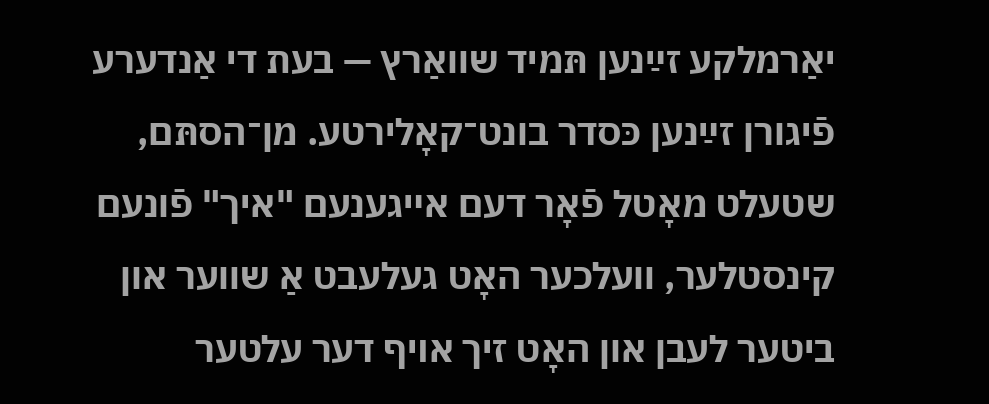יאַרמלקע זײַנען תּמיד שװאַרץ — בעת די אַנדערע פֿיגורן זײַנען כּסדר בונט־קאָלירטע. מן־הסתּם, שטעלט מאָטל פֿאָר דעם אײגענעם "איך" פֿונעם קינסטלער, װעלכער האָט געלעבט אַ שװער און ביטער לעבן און האָט זיך אױף דער עלטער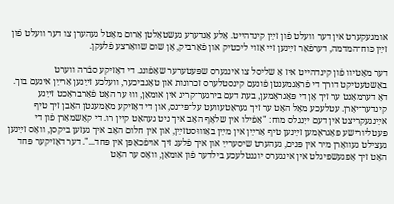אומגעקערט אין דער װעלט פֿון זײַן קינדהײט. אַלע אַנדערע געשטאַלטן אַרום מאָטל געהערן צו דער װעלט פֿון זײַן כּוח־המדמה, דערפֿאַר זײַנען זײ אַזױ ליכטיק און פֿאַרביק, אָן שום שװאַרצע פֿלעקן.

דער מאָטיװ פֿון קינדהײט איז אַ שליסל צו אינגערס שפּעטערער שאַפֿונג. די דאָזיקע סבֿרה װערט באַשטעטיקט דורך די פֿראַגמענטן פֿונעם קינסטלערס זכרונות און טאָגביכער, װעלכע זײַנען אַרײַן אינעם בוך. דאָ דערמאָנט ער זיך אָן די פּאָגראָמען, בעת דעם בירגער־קריג אין אומאַן, װוּ ער האָט פֿאַרבראַכט זײַנע קינדער־יאָרן. עטלעכע מאָל האָט ער זיך געראַטעװעט על־פּי־נס, און די דאָזיקע מאָמענטן האָבן זיך טיף אײַנגעקריצט אין דעם ייִנגלס מוח׃ "אַפֿילו אין שלאָף האָב איך ניט געהאַט קײן רו. די קאָשמאַרן פֿון די פּעטליורישע פּאָגראָמען זײַנען טיף אַרײַן אין מײַן באַװוּסטזײַן, און אין חלום האָב איך געזען ביקסן, װאָס זײַנען געצילט געװאָרן מיר אין פּנים, געהערט שיסערײַ און איך פֿלעג זיך אויפֿכאַפּן אין פּחד...". דער דאָזיקער פּחד האָט זיך אָפּגעשפּיגלט אין אינגערס יוגנטלעכע בילדער פֿון אומאַן, װאָס ער האָט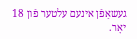געשאַפֿן אינעם עלטער פֿון 18 יאָר.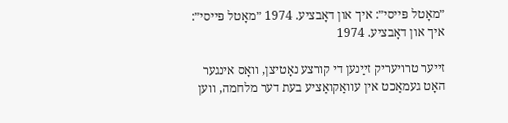״מאָטל פּייסי״: איך און דאָבציע. 1974 ״מאָטל פּייסי״: איך און דאָבציע. 1974

זײער טרױעריק זײַנען די קורצע נאָטיצן, װאָס אינגער האָט געמאַכט אין עװאַקואַציע בעת דער מלחמה, װען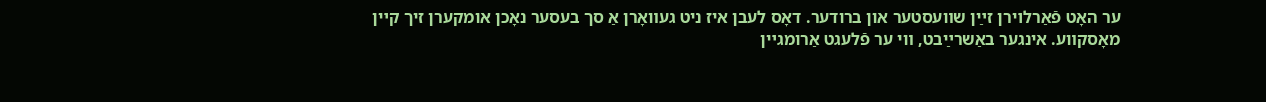ער האָט פֿאַרלױרן זײַן שװעסטער און ברודער. דאָס לעבן איז ניט געװאָרן אַ סך בעסער נאָכן אומקערן זיך קײן מאָסקװע. אינגער באַשרײַבט, װי ער פֿלעגט אַרומגײן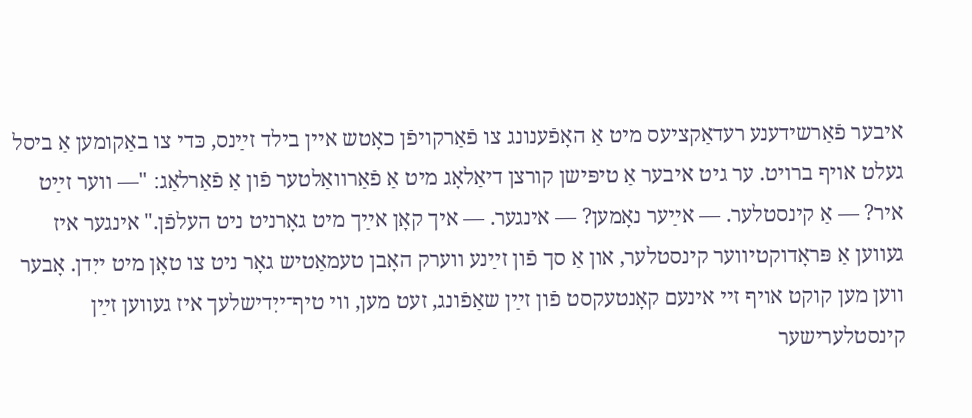איבער פֿאַרשידענע רעדאַקציעס מיט אַ האָפֿענונג צו פֿאַרקױפֿן כאָטש אײן בילד זײַנס, כּדי צו באַקומען אַ ביסל געלט אױף ברױט. ער גיט איבער אַ טיפּישן קורצן דיאַלאָג מיט אַ פֿאַרװאַלטער פֿון אַ פֿאַרלאַג׃ "— װער זײַט איר? — אַ קינסטלער. — אײַער נאָמען? — אינגער. — איך קאָן אײַך מיט גאָרניט ניט העלפֿן." אינגער איז געװען אַ פּראָדוקטיװער קינסטלער, און אַ סך פֿון זײַנע װערק האָבן טעמאַטיש גאָר ניט צו טאָן מיט ייִדן. אָבער װען מען קוקט אױף זײ אינעם קאָנטעקסט פֿון זײַן שאַפֿונג, זעט מען, װי טיף־ייִדישלעך איז געװען זײַן קינסטלערישער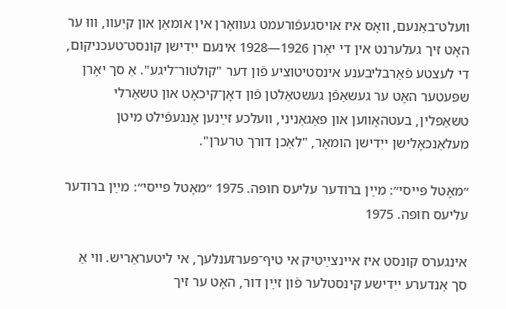װעלט־באַנעם, װאָס איז אױסגעפֿורעמט געװאָרן אין אומאַן און קיִעװ, װוּ ער האָט זיך געלערנט אין די יאָרן 1926—1928 אינעם ייִדישן קונסט־טעכניקום, די לעצטע פֿאַרבליבענע אינסטיטוציע פֿון דער "קולטור־ליגע". אַ סך יאָרן שפּעטער האָט ער געשאַפֿן געשטאַלטן פֿון דאָן־קיכאָט און טשאַרלי טשאַפּלין, בעטהאָװען און פּאַגאַניני, װעלכע זײַנען אָנגעפֿילט מיטן מעלאַנכאָלישן ייִדישן הומאָר, "לאַכן דורך טרערן".

״מאָטל פּייסי״: מײַן ברודער עליעס חופּה. 1975 ״מאָטל פּייסי״: מײַן ברודער עליעס חופּה. 1975

אינגערס קונסט איז אײנצײַטיק אי טיף־פּערזענלעך, אי ליטעראַריש. װי אַ סך אַנדערע ייִדישע קינסטלער פֿון זײַן דור, האָט ער זיך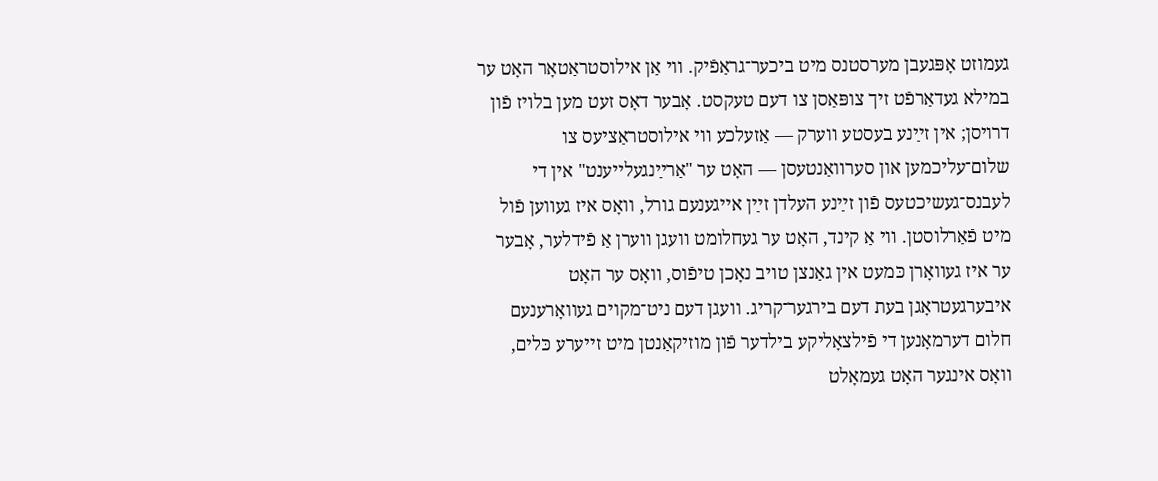געמוזט אָפּגעבן מערסטנס מיט ביכער־גראַפֿיק. װי אַן אילוסטראַטאָר האָט ער במילא געדאַרפֿט זיך צופּאַסן צו דעם טעקסט. אָבער דאָס זעט מען בלױז פֿון דרויסן; אין זײַנע בעסטע װערק — אַזעלכע װי אילוסטראַציעס צו שלום־עליכמען און סערװאַנטעסן — האָט ער "אַרײַנגעלײענט" אין די לעבנס־געשיכטעס פֿון זײַנע העלדן זײַן אײגענעם גורל, וואָס איז געװען פֿול מיט פֿאַרלוסטן. װי אַ קינד, האָט ער געחלומט װעגן װערן אַ פֿידלער, אָבער ער איז געװאָרן כּמעט אין גאַנצן טױב נאָכן טיפֿוס, װאָס ער האָט איבערגעטראָגן בעת דעם בירגער־קריג. וועגן דעם ניט־מקוים געוואָרענעם חלום דערמאָנען די פֿילצאָליקע בילדער פֿון מוזיקאַנטן מיט זײערע כּלים, װאָס אינגער האָט געמאָלט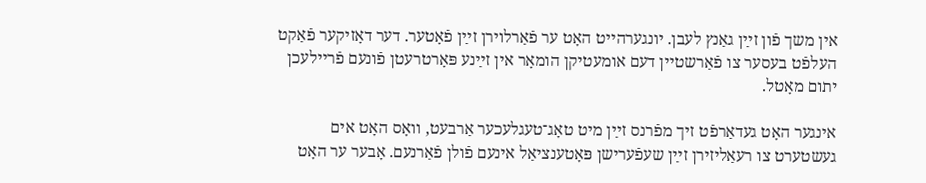אין משך פֿון זײַן גאַנץ לעבן. יונגערהײט האָט ער פֿאַרלױרן זײַן פֿאָטער. דער דאָזיקער פֿאַקט העלפֿט בעסער צו פֿאַרשטיין דעם אומעטיקן הומאָר אין זײַנע פּאָרטרעטן פֿונעם פֿרײלעכן יתום מאָטל.

אינגער האָט געדאַרפֿט זיך מפֿרנס זײַן מיט טאָג־טעגלעכער אַרבעט, װאָס האָט אים געשטערט צו רעאַליזירן זײַן שעפֿערישן פּאָטענציאַל אינעם פֿולן פֿאַרנעם. אָבער ער האָט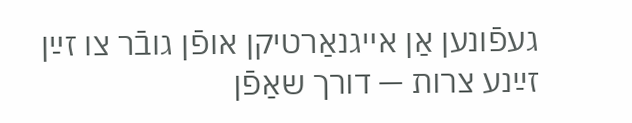געפֿונען אַן אײגנאַרטיקן אופֿן גובֿר צו זײַן זײַנע צרות — דורך שאַפֿן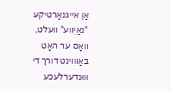אַן אײגנאַרטיקע "נאַיִװע" װעלט, װאָס ער האָט באַװױנט דורך די װוּנדערלעכע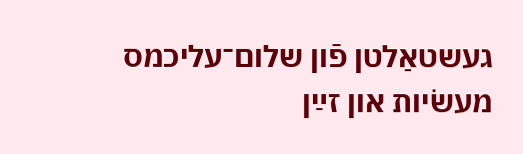געשטאַלטן פֿון שלום־עליכמס מעשׂיות און זײַן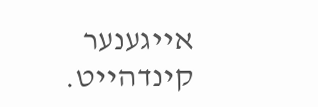אײגענער קינדהײט.